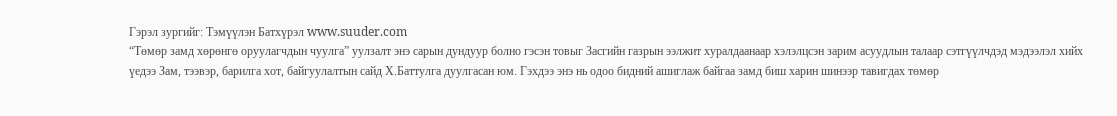Гэрэл зургийг: Тэмүүлэн Батхүрэл www.suuder.com
“Төмөр замд хөрөнгө оруулагчдын чуулга” уулзалт энэ сарын дундуур болно гэсэн товыг Засгийн газрын ээлжит хуралдаанаар хэлэлцсэн зарим асуудлын талаар сэтгүүлчдэд мэдээлэл хийх үедээ Зам, тээвэр, барилга хот, байгуулалтын сайд Х.Баттулга дуулгасан юм. Гэхдээ энэ нь одоо бидний ашиглаж байгаа замд биш харин шинээр тавигдах төмөр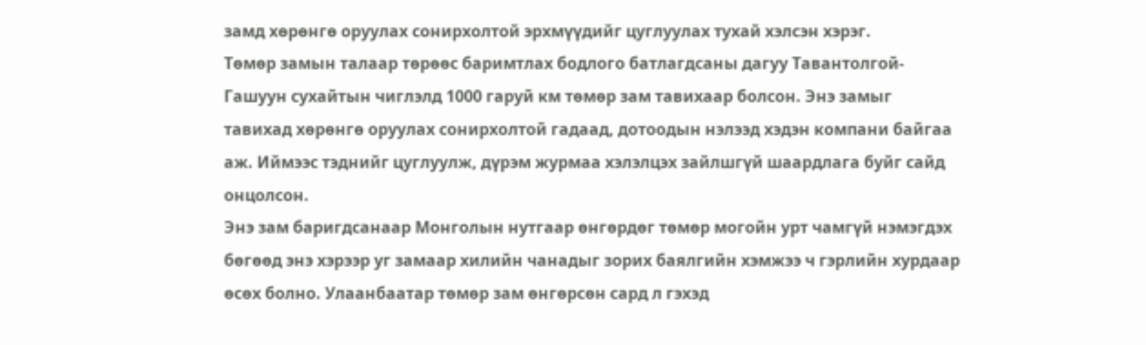замд хөрөнгө оруулах сонирхолтой эрхмүүдийг цуглуулах тухай хэлсэн хэрэг.
Төмөр замын талаар төрөөс баримтлах бодлого батлагдсаны дагуу Тавантолгой-Гашуун сухайтын чиглэлд 1000 гаруй км төмөр зам тавихаар болсон. Энэ замыг тавихад хөрөнгө оруулах сонирхолтой гадаад, дотоодын нэлээд хэдэн компани байгаа аж. Иймээс тэднийг цуглуулж, дүрэм журмаа хэлэлцэх зайлшгүй шаардлага буйг сайд онцолсон.
Энэ зам баригдсанаар Монголын нутгаар өнгөрдөг төмөр могойн урт чамгүй нэмэгдэх бөгөөд энэ хэрээр уг замаар хилийн чанадыг зорих баялгийн хэмжээ ч гэрлийн хурдаар өсөх болно. Улаанбаатар төмөр зам өнгөрсөн сард л гэхэд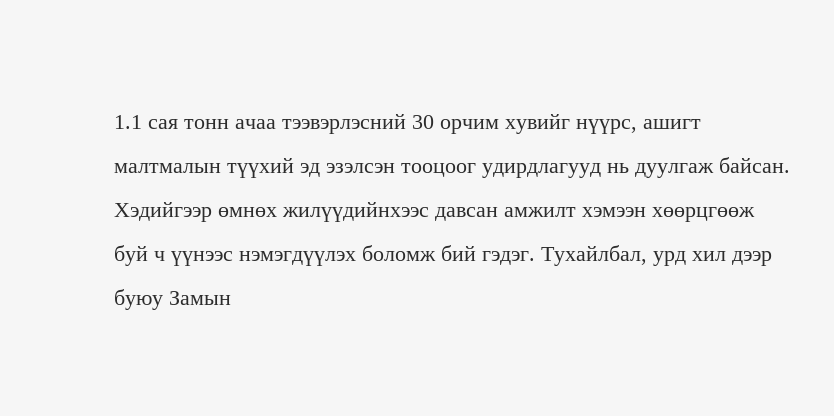1.1 сая тонн ачаа тээвэрлэсний 30 орчим хувийг нүүрс, ашигт малтмалын түүхий эд эзэлсэн тооцоог удирдлагууд нь дуулгаж байсан.
Хэдийгээр өмнөх жилүүдийнхээс давсан амжилт хэмээн хөөрцгөөж буй ч үүнээс нэмэгдүүлэх боломж бий гэдэг. Тухайлбал, урд хил дээр буюу Замын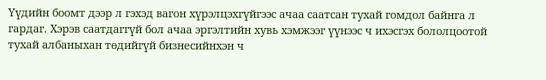Үүдийн боомт дээр л гэхэд вагон хүрэлцэхгүйгээс ачаа саатсан тухай гомдол байнга л гардаг. Хэрэв саатдаггүй бол ачаа эргэлтийн хувь хэмжээг үүнээс ч ихэсгэх бололцоотой тухай албаныхан төдийгүй бизнесийнхэн ч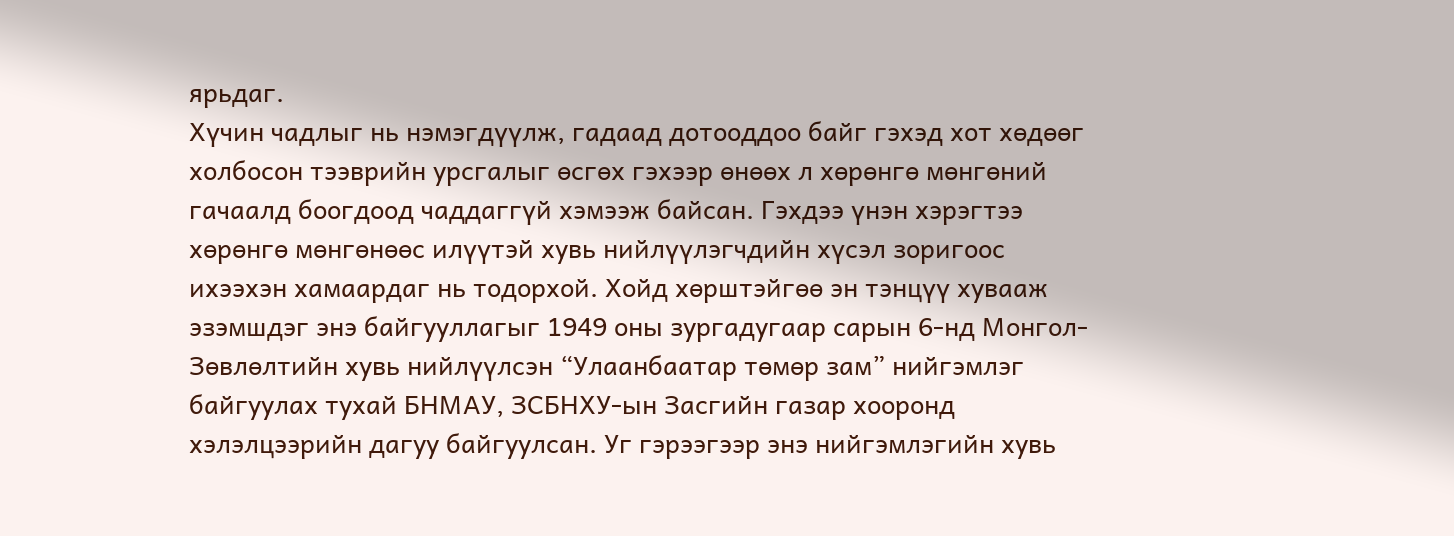ярьдаг.
Хүчин чадлыг нь нэмэгдүүлж, гадаад дотооддоо байг гэхэд хот хөдөөг холбосон тээврийн урсгалыг өсгөх гэхээр өнөөх л хөрөнгө мөнгөний гачаалд боогдоод чаддаггүй хэмээж байсан. Гэхдээ үнэн хэрэгтээ хөрөнгө мөнгөнөөс илүүтэй хувь нийлүүлэгчдийн хүсэл зоригоос ихээхэн хамаардаг нь тодорхой. Хойд хөрштэйгөө эн тэнцүү хувааж эзэмшдэг энэ байгууллагыг 1949 оны зургадугаар сарын 6-нд Монгол-Зөвлөлтийн хувь нийлүүлсэн “Улаанбаатар төмөр зам” нийгэмлэг байгуулах тухай БНМАУ, ЗСБНХУ-ын Засгийн газар хооронд хэлэлцээрийн дагуу байгуулсан. Уг гэрээгээр энэ нийгэмлэгийн хувь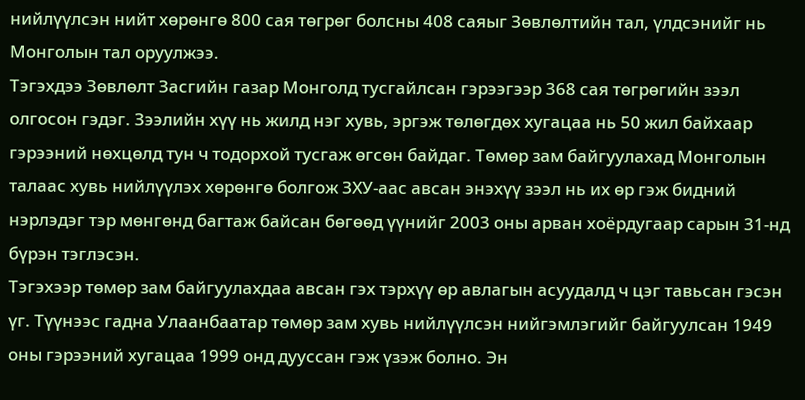нийлүүлсэн нийт хөрөнгө 800 сая төгрөг болсны 408 саяыг Зөвлөлтийн тал, үлдсэнийг нь Монголын тал оруулжээ.
Тэгэхдээ Зөвлөлт Засгийн газар Монголд тусгайлсан гэрээгээр 368 сая төгрөгийн зээл олгосон гэдэг. Зээлийн хүү нь жилд нэг хувь, эргэж төлөгдөх хугацаа нь 50 жил байхаар гэрээний нөхцөлд тун ч тодорхой тусгаж өгсөн байдаг. Төмөр зам байгуулахад Монголын талаас хувь нийлүүлэх хөрөнгө болгож ЗХУ-аас авсан энэхүү зээл нь их өр гэж бидний нэрлэдэг тэр мөнгөнд багтаж байсан бөгөөд үүнийг 2003 оны арван хоёрдугаар сарын 31-нд бүрэн тэглэсэн.
Тэгэхээр төмөр зам байгуулахдаа авсан гэх тэрхүү өр авлагын асуудалд ч цэг тавьсан гэсэн үг. Түүнээс гадна Улаанбаатар төмөр зам хувь нийлүүлсэн нийгэмлэгийг байгуулсан 1949 оны гэрээний хугацаа 1999 онд дууссан гэж үзэж болно. Эн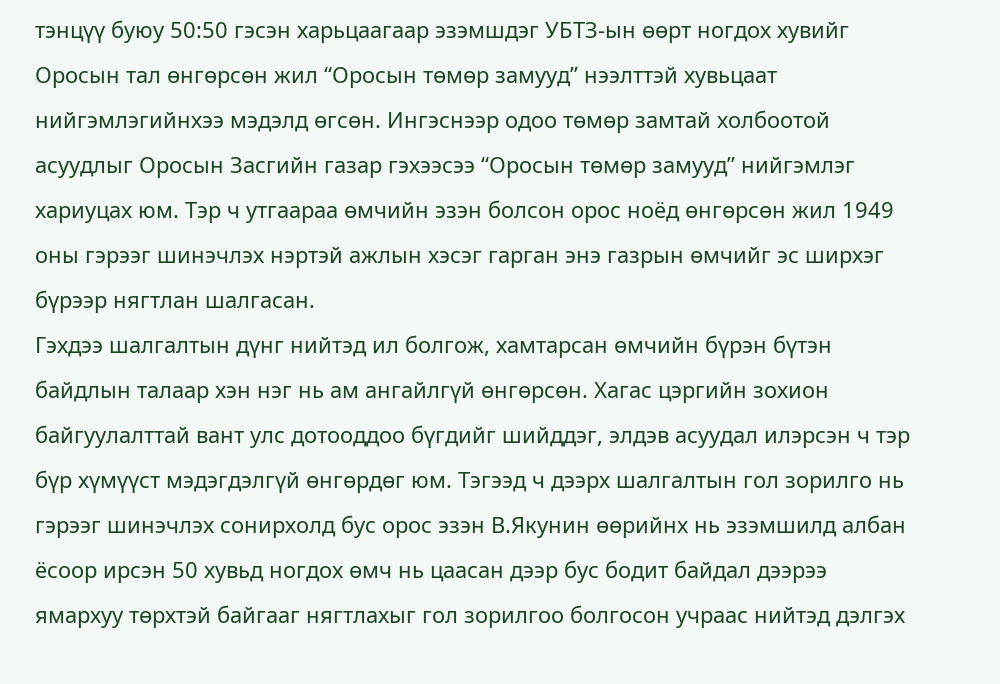тэнцүү буюу 50:50 гэсэн харьцаагаар эзэмшдэг УБТЗ-ын өөрт ногдох хувийг Оросын тал өнгөрсөн жил “Оросын төмөр замууд” нээлттэй хувьцаат нийгэмлэгийнхээ мэдэлд өгсөн. Ингэснээр одоо төмөр замтай холбоотой асуудлыг Оросын Засгийн газар гэхээсээ “Оросын төмөр замууд” нийгэмлэг хариуцах юм. Тэр ч утгаараа өмчийн эзэн болсон орос ноёд өнгөрсөн жил 1949 оны гэрээг шинэчлэх нэртэй ажлын хэсэг гарган энэ газрын өмчийг эс ширхэг бүрээр нягтлан шалгасан.
Гэхдээ шалгалтын дүнг нийтэд ил болгож, хамтарсан өмчийн бүрэн бүтэн байдлын талаар хэн нэг нь ам ангайлгүй өнгөрсөн. Хагас цэргийн зохион байгуулалттай вант улс дотооддоо бүгдийг шийддэг, элдэв асуудал илэрсэн ч тэр бүр хүмүүст мэдэгдэлгүй өнгөрдөг юм. Тэгээд ч дээрх шалгалтын гол зорилго нь гэрээг шинэчлэх сонирхолд бус орос эзэн В.Якунин өөрийнх нь эзэмшилд албан ёсоор ирсэн 50 хувьд ногдох өмч нь цаасан дээр бус бодит байдал дээрээ ямархуу төрхтэй байгааг нягтлахыг гол зорилгоо болгосон учраас нийтэд дэлгэх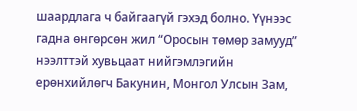шаардлага ч байгаагүй гэхэд болно. Үүнээс гадна өнгөрсөн жил “Оросын төмөр замууд” нээлттэй хувьцаат нийгэмлэгийн ерөнхийлөгч Бакунин, Монгол Улсын Зам,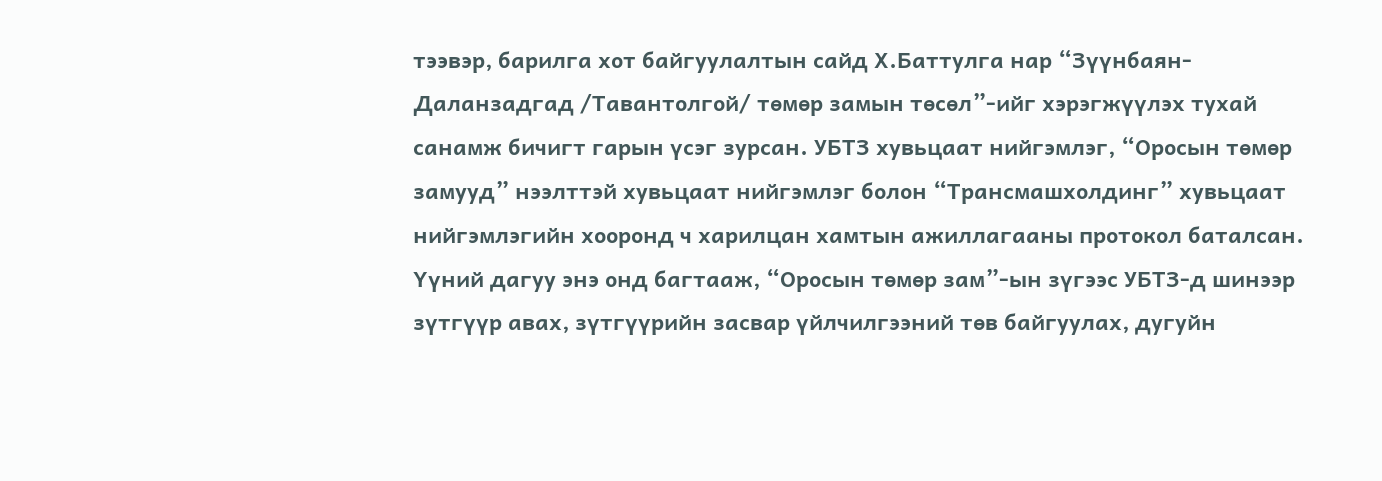тээвэр, барилга хот байгуулалтын сайд Х.Баттулга нар “Зүүнбаян-Даланзадгад /Тавантолгой/ төмөр замын төсөл”-ийг хэрэгжүүлэх тухай санамж бичигт гарын үсэг зурсан. УБТЗ хувьцаат нийгэмлэг, “Оросын төмөр замууд” нээлттэй хувьцаат нийгэмлэг болон “Трансмашхолдинг” хувьцаат нийгэмлэгийн хооронд ч харилцан хамтын ажиллагааны протокол баталсан.
Үүний дагуу энэ онд багтааж, “Оросын төмөр зам”-ын зүгээс УБТЗ-д шинээр зүтгүүр авах, зүтгүүрийн засвар үйлчилгээний төв байгуулах, дугуйн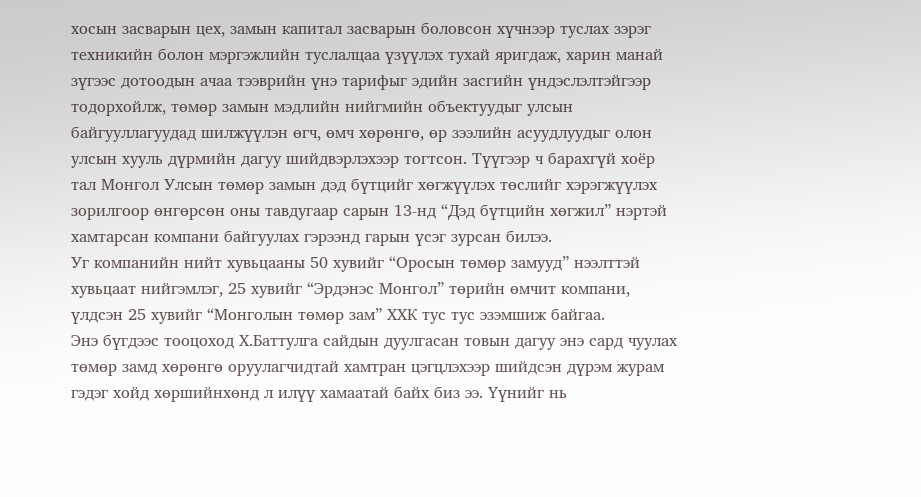хосын засварын цех, замын капитал засварын боловсон хүчнээр туслах зэрэг техникийн болон мэргэжлийн туслалцаа үзүүлэх тухай яригдаж, харин манай зүгээс дотоодын ачаа тээврийн үнэ тарифыг эдийн засгийн үндэслэлтэйгээр тодорхойлж, төмөр замын мэдлийн нийгмийн объектуудыг улсын байгууллагуудад шилжүүлэн өгч, өмч хөрөнгө, өр зээлийн асуудлуудыг олон улсын хууль дүрмийн дагуу шийдвэрлэхээр тогтсон. Түүгээр ч барахгүй хоёр тал Монгол Улсын төмөр замын дэд бүтцийг хөгжүүлэх төслийг хэрэгжүүлэх зорилгоор өнгөрсөн оны тавдугаар сарын 13-нд “Дэд бүтцийн хөгжил” нэртэй хамтарсан компани байгуулах гэрээнд гарын үсэг зурсан билээ.
Уг компанийн нийт хувьцааны 50 хувийг “Оросын төмөр замууд” нээлттэй хувьцаат нийгэмлэг, 25 хувийг “Эрдэнэс Монгол” төрийн өмчит компани, үлдсэн 25 хувийг “Монголын төмөр зам” ХХК тус тус эзэмшиж байгаа.
Энэ бүгдээс тооцоход Х.Баттулга сайдын дуулгасан товын дагуу энэ сард чуулах төмөр замд хөрөнгө оруулагчидтай хамтран цэгцлэхээр шийдсэн дүрэм журам гэдэг хойд хөршийнхөнд л илүү хамаатай байх биз ээ. Үүнийг нь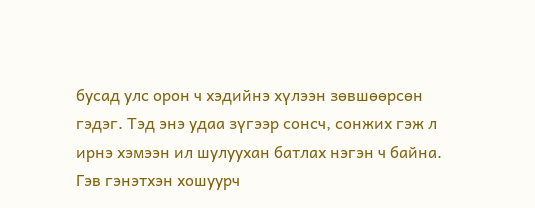бусад улс орон ч хэдийнэ хүлээн зөвшөөрсөн гэдэг. Тэд энэ удаа зүгээр сонсч, сонжих гэж л ирнэ хэмээн ил шулуухан батлах нэгэн ч байна.
Гэв гэнэтхэн хошуурч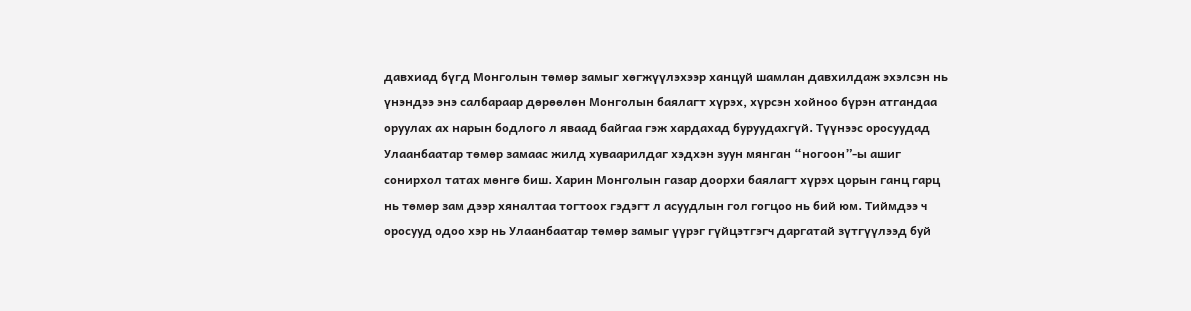давхиад бүгд Монголын төмөр замыг хөгжүүлэхээр ханцуй шамлан давхилдаж эхэлсэн нь үнэндээ энэ салбараар дөрөөлөн Монголын баялагт хүрэх, хүрсэн хойноо бүрэн атгандаа оруулах ах нарын бодлого л яваад байгаа гэж хардахад буруудахгүй. Түүнээс оросуудад Улаанбаатар төмөр замаас жилд хуваарилдаг хэдхэн зуун мянган “ногоон”-ы ашиг сонирхол татах мөнгө биш. Харин Монголын газар доорхи баялагт хүрэх цорын ганц гарц нь төмөр зам дээр хяналтаа тогтоох гэдэгт л асуудлын гол гогцоо нь бий юм. Тиймдээ ч оросууд одоо хэр нь Улаанбаатар төмөр замыг үүрэг гүйцэтгэгч даргатай зүтгүүлээд буй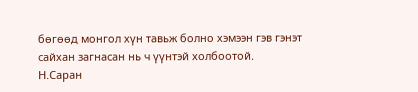бөгөөд монгол хүн тавьж болно хэмээн гэв гэнэт сайхан загнасан нь ч үүнтэй холбоотой.
Н.Саран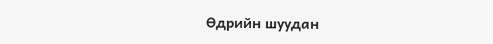Өдрийн шуудан